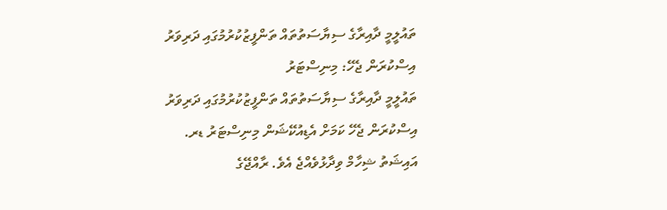ތައުލީމީ ދާއިރާގެ ސިޔާސަތުތައް ތަންފީޒުކުރުމުގައި ދަރިވަރު އިސްކުރަން ޖެހޭ: މިނިސްޓަރު
ތައުލީމީ ދާއިރާގެ ސިޔާސަތުތައް ތަންފީޒުކުރުމުގައި ދަރިވަރު އިސްކުރަން ޖެހޭ ކަމަށް އެޑިއުކޭޝަން މިނިސްޓަރު ޑރ. އައިޝަތު ޝިހާމް ވިދާޅުވެއްޖެ އެވެ. ރާއްޖޭގެ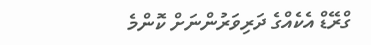ގްރޭޑް އެކެއްގެ ދަރިވަރުންނަށް ކޮންމެ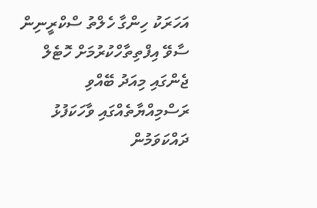އަހަރަކު ހިންގާ ހެލްތު ސްކްރީނިން ސާވޭ އިފްތިތާހްކުރުމަށް ހޮޓެލް ޖެންގައި މިއަދު ބޭއްވި ރަސްމިއްޔާތެއްގައި ވާހަކަފުޅު ދައްކަވަމުން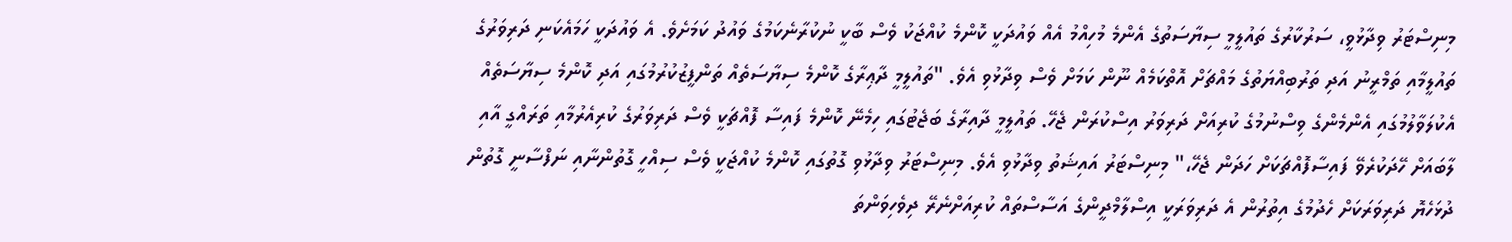މިނިސްޓަރު ވިދާޅުވީ، ސަރުކާރުގެ ތައުލީމީ ސިޔާސަތުގެ އެންމެ މުހިއްމު އެއް ވައުދަކީ ކޮންމެ ކުއްޖަކު ވެސް ބާކީ ނުކުރާނެކަމުގެ ވައުދު ކަމަށެވެ. އެ ވައުދަކީ ހަމައެކަނި ދަރިވަރުގެ ތައުލީމާއި ތަމްރީނު އަދި ތަރުބިއްޔަތުގެ މައްޗަށް އޮތްކަމެއް ނޫން ކަމަށް ވެސް ވިދާޅުވި އެވެ. "ތައުލީމީ ދާޢިރާގެ ކޮންމެ ސިޔާސަތެއް ތަންފީޒުކުރުމުގައި އަދި ކޮންމެ ސިޔާސަތެއް އެކުލަވާލުމުގައި އެންމެންގެ ވިސްނުމުގެ ކުރިއަށް ދަރިވަރު އިސްކުރަން ޖެހޭ. ތައުލީމީ ދާއިރާގެ ބަޖެޓުގައި ހިމެނޭ ކޮންމެ ފައިސާ ފޮއްޗަކީ ވެސް ދަރިވަރުގެ ކުރިއެރުމާއި ތަރައްގީ އާއި ލާބައަށް ހޭދަކުރެވޭ ފައިސާފޮއްޗަކަށް ހަދަން ޖެހޭ،" މިނިސްޓަރު އައިޝަތު ވިދާޅުވި އެވެ. މިނިސްޓަރު ވިދާޅުވި ގޮތުގައި ކޮންމެ ކުއްޖަކީ ވެސް ސިއްހީ ގޮތުންނާއި ނަފްސާނީ ގޮތުން ދުޅަހެޔޮ ދަރިވަރަކަށް ހެދުމުގެ އިތުރުން އެ ދަރިވަރަކީ އިސްލާމްދީންގެ އަސާސްތައް ކުރިއަށްނެރޭ ދިވެހިވަންތަ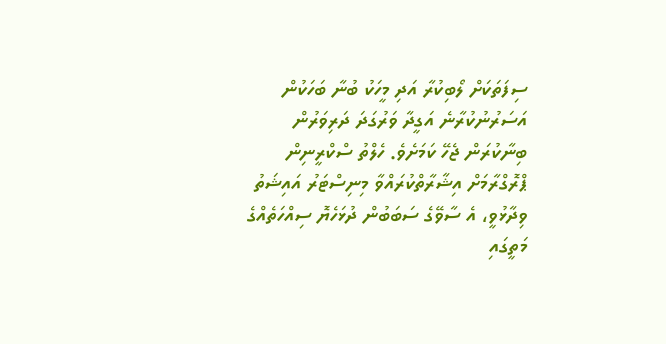ސިފަތަކަށް ލޯބިކުރާ އަދި މީހަކު ބުނާ ބަހަކުން އަސަރުނުކުރާނެ އަގީދާ ވަރުގަދަ ދަރިވަރުން ބިނާކުރަން ޖެހޭ ކަމަށެވެ. ހެލްތު ސްކްރީނިން ޕްރޮގްރާމަށް އިޝާރާތްކުރައްވާ މިނިސްޓަރު އައިޝަތު ވިދާޅުވީ، އެ ސާވޭގެ ސަބަބުން ދުޅަހެޔޮ ސިއްހަތެއްގެ މަތީގައި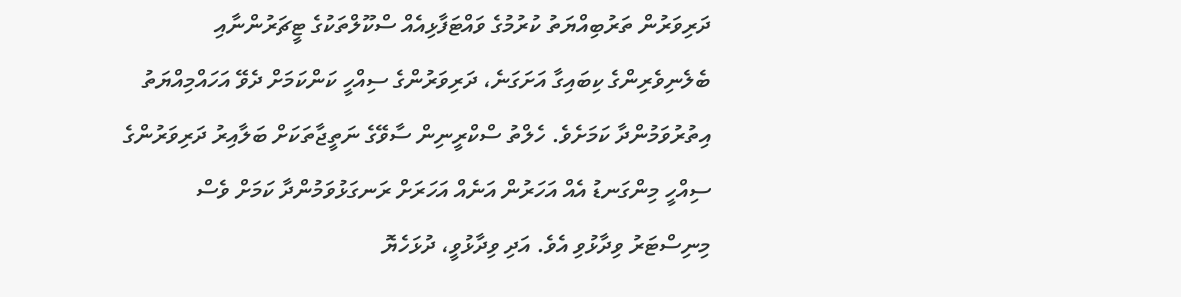ދަރިވަރުން ތަރުބިއްޔަތު ކުރުމުގެ ވައްޓަފާޅިއެއް ސްކޫލްތަކުގެ ޓީޗަރުންނާއި ބެލެނިވެރިންގެ ކިބައިގާ އަށަގަނެ، ދަރިވަރުންގެ ސިއްހީ ކަންކަމަށް ދެވޭ އަހައްމިއްޔަތު އިތުރުވަމުންދާ ކަމަށެވެ. ހެލްތު ސްކްރީނިން ސާވޭގެ ނަތީޖާތަކަށް ބަލާއިރު ދަރިވަރުންގެ ސިއްހީ މިންގަނޑު އެއް އަހަރުން އަނެއް އަހަރަށް ރަނގަޅުވަމުންދާ ކަމަށް ވެސް މިނިސްޓަރު ވިދާޅުވި އެވެ. އަދި ވިދާޅުވީ، ދުޅަހެޔޮ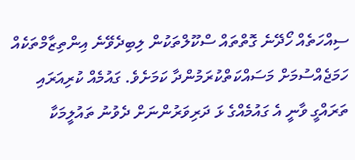ސިއްހަތެއް ހޯދޭނެ ގޮތްތައް ސްކޫލްތަކުން ލިބިދެވޭނެ އިންތިޒާމްތަކެއް ހަމަޖެއްސުމަށް މަސައްކަތްކުރަމުންދާ ކަމަށެވެ. ގައުމެއް ކުރިއަރައި ތަރައްގީ ވާނީ އެ ގައުމެއްގެ ޅަ ދަރިވަރުންނަށް ދެވުނު ތައުލީމަކާ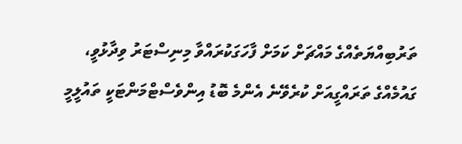ތަރުބިއްޔަތެއްގެ މައްޗަށް ކަމަށް ފާހަގަކުރައްވާ މިނިސްޓަރު ވިދާޅުވީ، ގައުމެއްގެ ތަރައްގީއަށް ކުރެވޭނެ އެންމެ ބޮޑު އިންވެސްޓްމަންޓަކީ ތައުލީމީ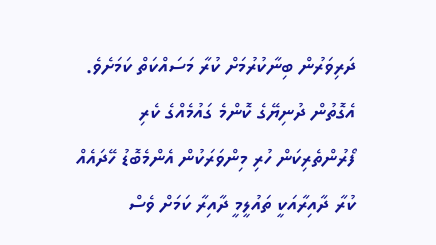ދަރިވަރުން ބިނާކުރުމަށް ކުރާ މަސައްކަތް ކަމަށެވެ. އެގޮތުން ދުނިޔޭގެ ކޮންމެ ގައުމެއްގެ ކެރި ފޯރުންތެރިކަން ހުރި މިންވަރަކުން އެންމެބޮޑު ހޭދައެއް ކުރާ ދާއިރާއަކީ ތައުލީމީ ދާއިރާ ކަމަށް ވެސް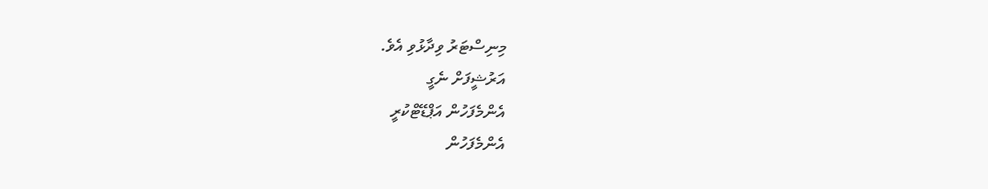މިނިސްޓަރު ވިދާޅުވި އެވެ.
އަރުޝީފަށް ނެގީ
އެންމެފަހުން އަޕްޑޭޓްކުރީ
އެންމެފަހުން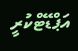އަޕްޑޭޓްކުރީ